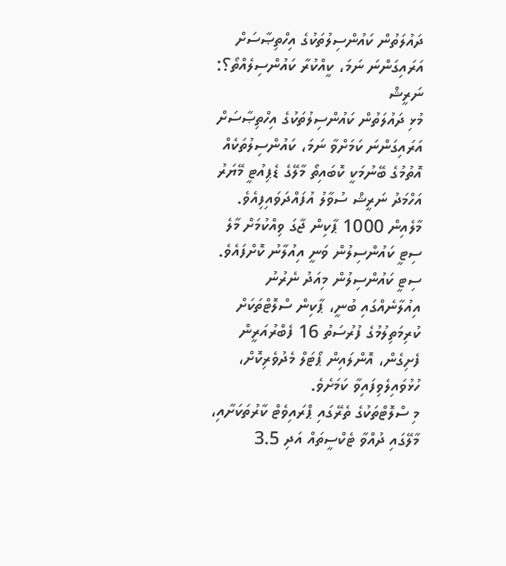ދައުލަތުން ކައުންސިލުތަކުގެ އިހްތިޞާސަށް އަރައިގަންނަ ނަމަ، ކީއްކުރާ ކައުންސިލެއްތޯ؟: ނަރީޝް
މުޅި ދައުލަތުން ކައުންސިލުތަކުގެ އިހްތިޞާސަށް އަރައިގަންނަ ކަމަށްވާ ނަމަ، ކައުންސިލުތަކެއް އޮތުމުގެ ބޭނުމަކީ ކޮބައިތޯ މާލޭގެ ޑެޕިއުޓީ މޭޔަރު އަހްމަދު ނަރީޝް ސުވާލު އުފައްދަވައިފިއެވެ.
މާލެއިން 1000 ޕާކިން ޖާގަ ވިއްކުމަށް މާލެ ސިޓީ ކައުންސިލުން ވަނީ އިއުލާނު ކޮށްފައެވެ. ސިޓީ ކައުންސިލުން މިއަދު ނެރުނު އިއުލާނެއްގައި ބުނީ، ޕާކިން ސްލޮޓްތަކަށް ކުރިމަތިލުމުގެ ފުރުސަތު 16 ފެބްރުއަރީން ފެށިގެން، އޮންލައިން ޕޯޓަލް މެދުވެރިކޮށް، ހުޅުވައިލެވިފައިވާ ކަމަށެވެ.
މި ސްލޮޓްތަކުގެ ތެރޭގައި ޕްރައިވެޓް ކާރުތަކަށާއި، މާލޭގައި ދުއްވާ ޓެކްސީތައް އަދި 3.5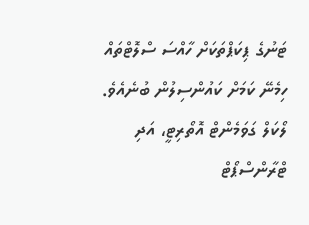ޓަނުގެ ޕިކަޕްތަކަށް ހާއްސަ ސްލޮޓްތައް ހިމެނޭ ކަމަށް ކައުންސިލުން ބުނެއެވެ.
ލޯކަލް ގަވަމެންޓް އޮތޯރިޓީ، އަދި ޓްރާންސްޕޯޓް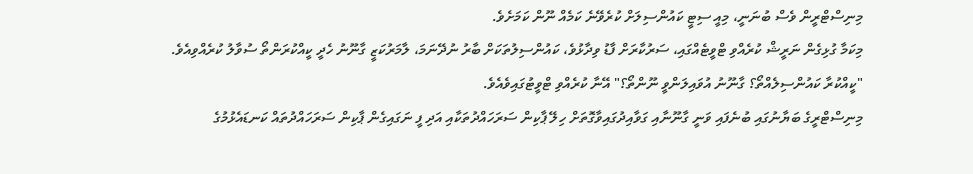މިނިސްޓްރީން ވެސް ބުނަނީ، މިއީ ސިޓީ ކައުންސިލަށް ކުރެވޭނެ ކަމެއް ނޫން ކަމަށެވެ.
މިކަމާ ގުޅިގެން ނަރީޝް ކުރެއްވި ޓްވީޓެއްގައި، ސަރުކާރަށް ފާޑު ވިދާޅުވެ، ކައުންސިލުތަކަށް ބާރު ނުދޭނަމަ، ލާމަރުކަޒީ ގާނޫނު ހެދީ ކީއްކުރަންތޯ ސުވާލު ކުރެއްވިއެވެ.
"ކީއްކުރާ ކައުންސިލެއްތޯ؟ ގާނޫނު އުވައިލަންވީ ނޫންތޯ؟" އޭނާ ކުރެއްވި ޓްވީޓުގައިވެއެވެ.
މިނިސްޓްރީގެ ބަޔާނުގައި ބުނެފައި ވަނީ ގާނޫނާއި ގަވާއިދުގައިވާގޮތަށް ހިލޭ ޕާކިން ސަރަހައްދުތަކާއި އަދި ފީ ނަގައިގެން ޕާކިން ސަރަހައްދުތައް ކަނޑައެޅުމުގެ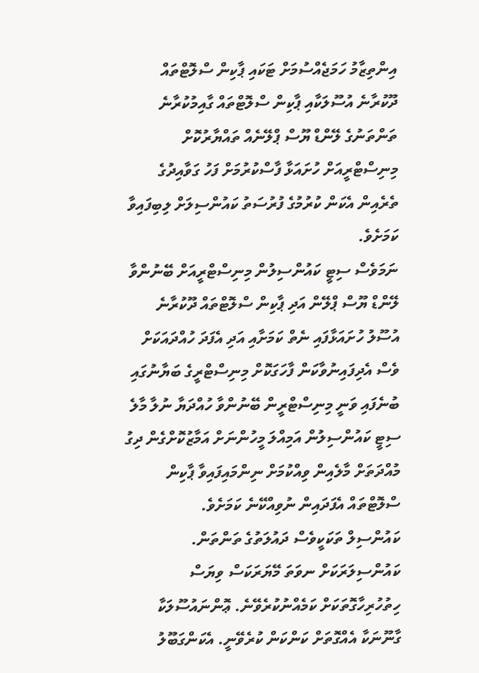އިންތިޒާމު ހަމަޖެއްސުމަށް ޓަކައި ޕާކިން ސްލޮޓްތައް ދޫކުރާނެ އުސޫލަކާއި ޕާކިން ސްލޮޓްތައް ގާއިމުކުރާނެ ތަންތަނުގެ ލޭންޑް ޔޫސް ޕްލޭނެއް ތައްޔާރުކޮށް މިނިސްޓްރީއަށް ހުށައަޅާ ފާސްކުރުމަށް ފަހު ގަވާއިދުގެ ތެރެއިން އެކަން ކުރުމުގެ ފުރުސަތު ކައުންސިލަށް ލިބިފައިވާ ކަމަށެވެ.
ނަމަވެސް ސިޓީ ކައުންސިލުން މިނިސްޓްރީއަށް ބޭނުންވާ ލޭންޑް ޔޫސް ޕްލޭން އަދި ޕާކިން ސްލޮޓްތައް ދޫކުރާނެ އުސޫލު ހުށައަޅާފައި ނެތް ކަމަށާއި އަދި އެފަދަ ހުއްދައަކަށް ވެސް އެދިފައިނުވާކަން ފާހަގަކޮށް މިނިސްޓްރީގެ ބަޔާނުގައި ބުނެފައި ވަނީ މިނިސްޓްރީން ބޭނުންވާ ހުއްދަޔާ ނުލާ މާލެ ސިޓީ ކައުންސިލުން އަމިއްލަ މީހުންނަށް އަމާޒުކޮށްގެން ދިގު މުއްދަތަށް މާލެއިން ވިއްކުމަށް ނިންމައިފައިވާ ޕާކިން ސްލޮޓްތައް އެފަދައިން ނުވިއްކޭނެ ކަމަށެވެ.
ކައުންސިލް ތަކަކީވެސް ދައުލަތުގެ ތަންތަން. ކައުންސިލަރަކަށް ނވަތަ މޭޔަރަކަސް ވިޔަސް ހިތުހުރިހާގޮތަކަށް ކަމެއްނުކުރެވޭނެ. ޢޮންނައުސޫލަކާ ގާނޫނަކާ އެއްގޮތަށް ކަންކަން ކުރެވޭނީ. އެކަންގަބޫލު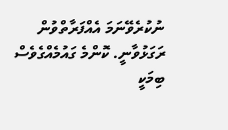ނުކުރެވޭނަމަ އެއްފަރާތްވުން ރަގަޅުވާނީ. ކޮންމެ ގައުމެއްގެވެސް ބިމަކީ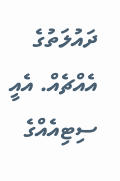ދައުލަތުގެ އެއްޗެއް. އެއީ ސިޓިއެއްގެ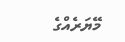މޭޔަރެއްގެ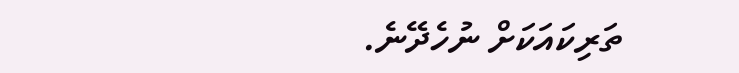ތަރިކައަކަށް ނުހެދޭނެ.